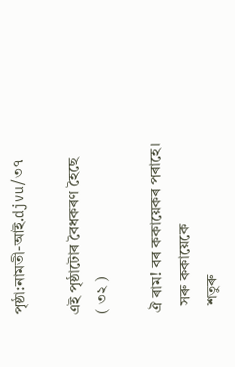পৃষ্ঠা:নামতী-আই.djvu/৩৭

এই পৃষ্ঠাটোৰ বৈধকৰণ হৈছে
( ৩২ )

ঐ ৰাম! বৰ ককায়েকৰ পৰাহে।
  সৰু ককায়েকে
  শতুৰু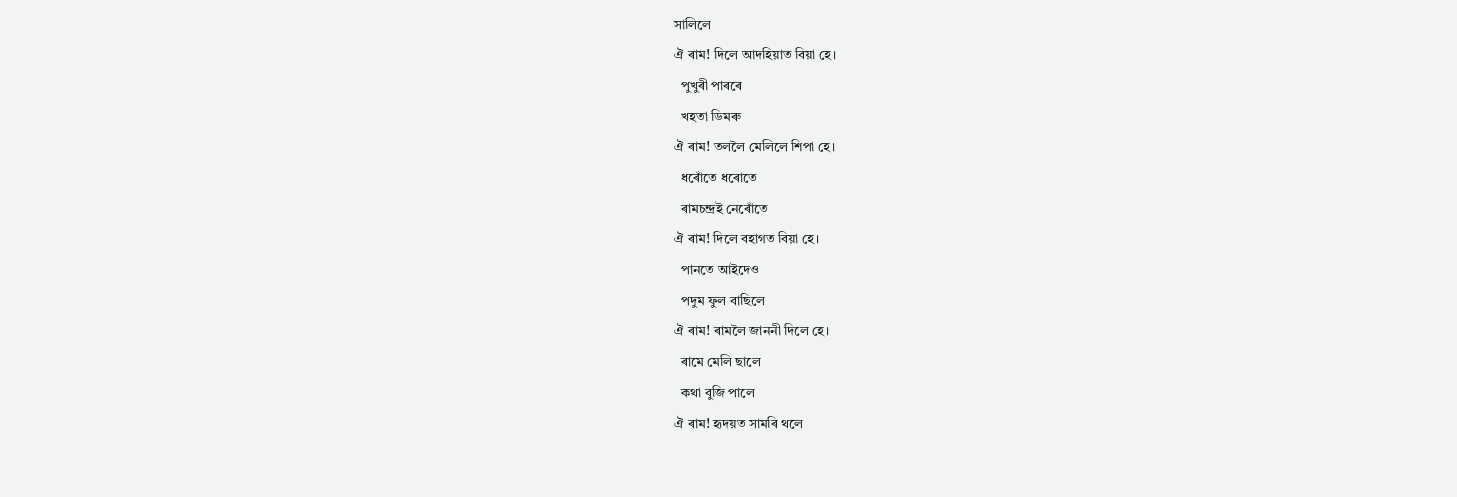সালিলে
ঐ ৰাম! দিলে আদহিয়াত বিয়া হে।
  পুখুৰী পাৰৰে
  খহতা ডিমৰু
ঐ ৰাম! তললৈ মেলিলে শিপা হে।
  ধৰোঁতে ধৰোতে
  ৰামচন্দ্ৰই নেৰোঁতে
ঐ ৰাম! দিলে বহাগত বিয়া হে।
  পানতে আইদেও
  পদুম ফুল বাছিলে
ঐ ৰাম! ৰামলৈ জাননী দিলে হে।
  ৰামে মেলি ছালে
  কথা বুজি পালে
ঐ ৰাম! হৃদয়ত সামৰি থলে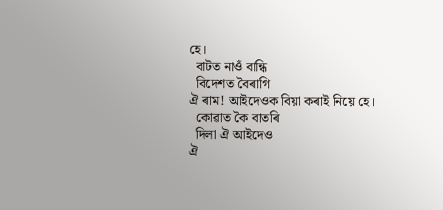হে।
  বাটত নাওঁ বান্ধি
  বিদেশত বৈৰাগি
ঐ ৰাম! আইদেওক বিয়া কৰাই নিয়ে হে।
  কোৱাত কৈ বাতৰি
  দিলা ঐ আইদেও
ঐ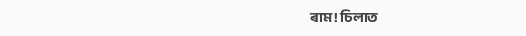ৰাম! চিলাত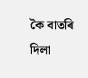কৈ বাতৰি দিলা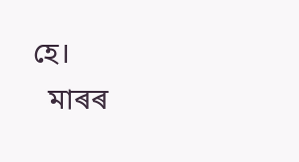হে।
  মাৰৰ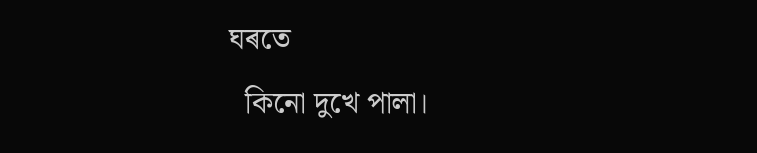ঘৰতে
  কিনো দুখে পালা।